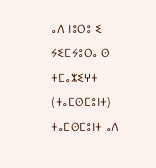ⴰⴷ ⵏⵓⵔⵓ ⵉ ⵢⵉⵎⵢⵓⵔⴰ ⵙ ⵜⵎⴰⵣⵉⵖⵜ (ⵜⴰⵎⵙⵎⵓⵏⵜ)
ⵜⴰⵎⵙⵎⵓⵏⵜ ⴰⴷ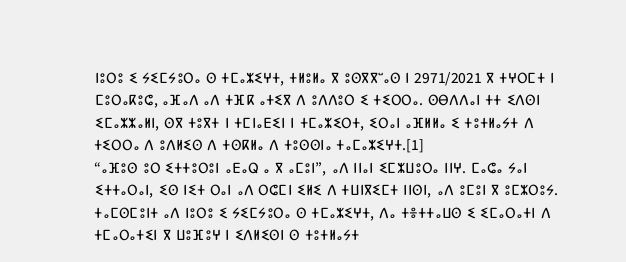ⵏⵓⵔⵓ ⵉ ⵢⵉⵎⵢⵓⵔⴰ ⵙ ⵜⵎⴰⵣⵉⵖⵜ, ⵜⵍⵓⵍⴰ ⴳ ⵓⵙⴳⴳⵯⴰⵙ ⵏ 2971/2021 ⴳ ⵜⵖⵔⵎⵜ ⵏ ⵎⵓⵔⴰⴽⵓⵛ, ⴰⴼⴰⴷ ⴰⴷ ⵜⴼⴽ ⴰⵜⵉⴳ ⴷ ⵓⴷⴷⵓⵔ ⵉ ⵜⵉⵔⵔⴰ. ⵙⴱⴷⴷⴰⵏ ⵜⵜ ⵉⴷⵙⵏ ⵉⵎⴰⵣⵣⴰⵍⵏ, ⵙⴳ ⵜⵓⴳⵜ ⵏ ⵜⵎⵏⴰⴹⵉⵏ ⵏ ⵜⵎⴰⵣⵉⵔⵜ, ⵉⵔⴰⵏ ⴰⴼⵍⵍⴰ ⵉ ⵜⵓⵜⵍⴰⵢⵜ ⴷ ⵜⵉⵔⵔⴰ ⴷ ⵓⴷⵍⵉⵙ ⴷ ⵜⵙⴽⵍⴰ ⴷ ⵜⵓⵙⵙⵏⴰ ⵜⴰⵎⴰⵣⵉⵖⵜ.[1]
“ⴰⴼⵓⵙ ⵓⵔ ⵉⵜⵜⵓⵔⵓⵏ ⴰⴹⴰⵕ ⴰ ⴳ ⴰⵎⵓⵏ”, ⴰⴷ ⵏⵏⴰⵏ ⵉⵎⵣⵡⵓⵔⴰ ⵏⵏⵖ. ⵎⴰⵛⴰ ⵢⴰⵏ ⵉⵜⵜⴰⵔⴰⵏ, ⵉⵙ ⵏⵉⵜ ⵔⴰⵏ ⴰⴷ ⵔⵛⵎⵏ ⵉⵍⵉ ⴷ ⵜⵡⵏⴳⵉⵎⵜ ⵏⵏⵙⵏ, ⴰⴷ ⵓⵎⵓⵏ ⴳ ⵓⵎⵣⵔⵓⵢ.
ⵜⴰⵎⵙⵎⵓⵏⵜ ⴰⴷ ⵏⵓⵔⵓ ⵉ ⵢⵉⵎⵢⵓⵔⴰ ⵙ ⵜⵎⴰⵣⵉⵖⵜ, ⴷⴰ ⵜⴻⵜⵜⴰⵡⵙ ⵉ ⵉⵎⴰⵔⴰⵜⵏ ⴷ ⵜⵎⴰⵔⴰⵜⵉⵏ ⴳ ⵡⵓⴼⵓⵖ ⵏ ⵉⴷⵍⵉⵙⵏ ⵙ ⵜⵓⵜⵍⴰⵢⵜ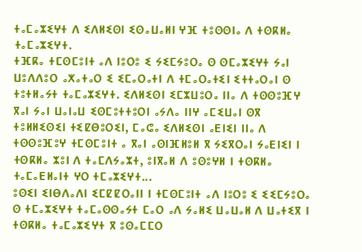ⵜⴰⵎⴰⵣⵉⵖⵜ ⴷ ⵉⴷⵍⵉⵙⵏ ⵉⵙⴰⵡⴰⵍⵏ ⵖⴼ ⵜⵓⵙⵙⵏⴰ ⴷ ⵜⵙⴽⵍⴰ ⵜⴰⵎⴰⵣⵉⵖⵜ.
ⵜⴼⴽⴰ ⵜⵎⵙⵎⵓⵏⵜ ⴰⴷ ⵏⵓⵔⵓ ⵉ ⵢⵉⵎⵢⵓⵔⴰ ⵙ ⵙⵎⴰⵣⵉⵖⵜ ⵢⴰⵏ ⵡⵓⴷⴷⵓⵔ ⴰⵅⴰⵜⴰⵔ ⵉ ⵉⵎⴰⵔⴰⵜⵏ ⴷ ⵜⵎⴰⵔⴰⵜⵉⵏ ⵉⵜⵜⴰⵔⴰⵏ ⵙ ⵜⵓⵜⵍⴰⵢⵜ ⵜⴰⵎⴰⵣⵉⵖⵜ. ⵉⴷⵍⵉⵙⵏ ⵉⵎⵣⵡⵓⵔⴰ ⵏⵏⴰ ⴷ ⵜⵙⵙⵓⴼⵖ ⴳⴰⵏ ⵢⴰⵏ ⵡⴰⵏⴰⵡ ⵉⵙⵎⵓⵜⵜⵓⵔⵏ ⴰⵢⴷⴰ ⵏⵏⵖ ⴰⵎⵉⵡⴰⵏ ⵙⴳ ⵜⵓⵍⵍⵉⵙⵉⵏ ⵜⵉⵇⴱⵓⵔⵉⵏ, ⵎⴰⵛⴰ ⵉⴷⵍⵉⵙⵏ ⴰⴹⵏⵉⵏ ⵏⵏⴰ ⴷ ⵜⵙⵙⵓⴼⵓⵖ ⵜⵎⵙⵎⵓⵏⵜ ⴰ ⴳⴰⵏ ⴰⵙⵏⴼⵍⵓⵍ ⴳ ⵢⵉⴳⵔⴰⵏ ⵢⴰⴹⵏⵉⵏ ⵏ ⵜⵙⴽⵍⴰ ⵣⵓⵏ ⴷ ⵜⴰⵎⴷⵢⴰⵣⵜ, ⵓⵏⴳⴰⵍ ⴷ ⵓⵙⵓⵖⵍ ⵏ ⵜⵙⴽⵍⴰ ⵜⴰⵎⴰⴹⵍⴰⵏⵜ ⵖⵔ ⵜⵎⴰⵣⵉⵖⵜ...
ⵓⵙⵉⵏ ⵉⵏⴱⴷⴰⴷⵏ ⵉⵎⵇⵇⵔⴰⵏⵏ ⵏ ⵜⵎⵙⵎⵓⵏⵜ ⴰⴷ ⵏⵓⵔⵓ ⵉ ⵉⵉⵎⵢⵓⵔⴰ ⵙ ⵜⵎⴰⵣⵉⵖⵜ ⵜⴰⵎⴰⵙⵙⴰⵢⵜ ⵎⴰⵔ ⴰⴷ ⵢⴰⵍⵉ ⵡⴰⵡⴰⵍ ⴷ ⵡⴰⵜⵉⴳ ⵏ ⵜⵙⴽⵍⴰ ⵜⴰⵎⴰⵣⵉⵖⵜ ⴳ ⵓⵙⴰⵎⵎⵔ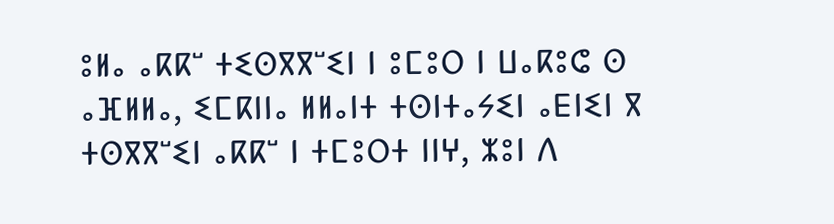ⵓⵍⴰ ⴰⴽⴽⵯ ⵜⵉⵙⴳⴳⵯⵉⵏ ⵏ ⵓⵎⵓⵔ ⵏ ⵡⴰⴽⵓⵛ ⵙ ⴰⴼⵍⵍⴰ, ⵉⵎⴽⵏⵏⴰ ⵍⵍⴰⵏⵜ ⵜⵙⵏⵜⴰⵢⵉⵏ ⴰⴹⵏⵉⵏ ⴳ ⵜⵙⴳⴳⵯⵉⵏ ⴰⴽⴽⵯ ⵏ ⵜⵎⵓⵔⵜ ⵏⵏⵖ, ⵣⵓⵏ ⴷ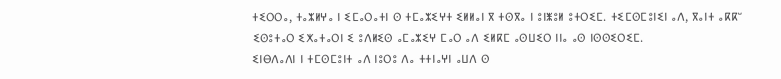ⵜⵉⵔⵔⴰ, ⵜⴰⵣⵍⵖⴰ ⵏ ⵉⵎⴰⵔⴰⵜⵏ ⵙ ⵜⵎⴰⵣⵉⵖⵜ ⵉⵍⵍⴰⵏ ⴳ ⵜⵙⴳⴰ ⵏ ⵓⵏⵥⵓⵍ ⵓⵜⵔⵉⵎ. ⵜⵉⵎⵙⵎⵓⵏⵉⵏ ⴰⴷ, ⴳⴰⵏⵜ ⴰⴽⴽⵯ ⵉⵙⵓⵜⴰⵔ ⵉⵅⴰⵜⴰⵔⵏ ⵉ ⵓⴷⵍⵉⵙ ⴰⵎⴰⵣⵉⵖ ⵎⴰⵔ ⴰⴷ ⵉⵍⴽⵎ ⴰⵙⵡⵉⵔ ⵏⵏⴰ ⴰⵙ ⵏⵙⵙⵉⵔⵉⵎ.
ⵉⵏⴱⴷⴰⴷⵏ ⵏ ⵜⵎⵙⵎⵓⵏⵜ ⴰⴷ ⵏⵓⵔⵓ ⴷⴰ ⵜⵜⵏⴰⵖⵏ ⴰⵡⴷ ⵙ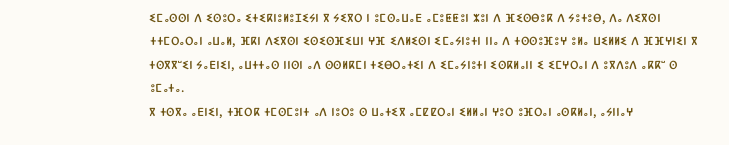ⵉⵎⴰⵙⵙⵏ ⴷ ⵉⵙⵓⵔⴰ ⵉⵜⵉⴽⵏⵓⵍⵓⵊⵉⵢⵏ ⴳ ⵢⵉⴳⵔ ⵏ ⵓⵎⵙⴰⵡⴰⴹ ⴰⵎⵓⵟⵟⵓⵏ ⵣⵓⵏ ⴷ ⴼⵉⵙⴱⵓⴽ ⴷ ⵢⵓⵜⵓⴱ, ⴷⴰ ⴷⵉⴳⵙⵏ ⵜⵜⵎⵔⴰⵔⴰⵏ ⴰⵡⴰⵍ, ⴼⴽⵏ ⴷⵉⴳⵙⵏ ⵉⵙⵉⵙⴼⵉⵡⵏ ⵖⴼ ⵉⴷⵍⵉⵙⵏ ⵉⵎⴰⵢⵏⵓⵜⵏ ⵏⵏⴰ ⴷ ⵜⵙⵙⵓⴼⵓⵖ ⵓⵍⴰ ⵡⵉⵍⵍⵉ ⴷ ⴼⴼⵖⵏⵉⵏ ⴳ ⵜⵙⴳⴳⵯⵉⵏ ⵢⴰⴹⵏⵉⵏ, ⴰⵡⵜⵜⴰⵙ ⵏⵏⵙⵏ ⴰⴷ ⵙⵙⵍⴽⵎⵏ ⵜⵉⴱⵔⴰⵜⵉⵏ ⴷ ⵉⵎⴰⵢⵏⵓⵜⵏ ⵉⵙⴽⵍⴰⵏⵏ ⵉ ⵉⵎⵖⵔⴰⵏ ⴷ ⵓⴳⴷⵓⴷ ⴰⴽⴽⵯ ⵙ ⵓⵎⴰⵜⴰ.
ⴳ ⵜⵙⴳⴰ ⴰⴹⵏⵉⵏ, ⵜⴼⵔⴽ ⵜⵎⵙⵎⵓⵏⵜ ⴰⴷ ⵏⵓⵔⵓ ⵙ ⵡⴰⵜⵉⴳ ⴰⵎⵇⵇⵔⴰⵏ ⵉⵍⵍⴰⵏ ⵖⵓⵔ ⵓⴼⵔⴰⵏ ⴰⵙⴽⵍⴰⵏ, ⴰⵢⵏⵏⴰⵖ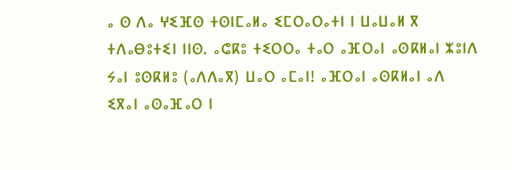ⴰ ⵙ ⴷⴰ ⵖⵉⴼⵙ ⵜⵙⵏⵎⴰⵍⴰ ⵉⵎⵔⴰⵔⴰⵜⵏ ⵏ ⵡⴰⵡⴰⵍ ⴳ ⵜⴷⴰⴱⵓⵜⵉⵏ ⵏⵏⵙ. ⴰⵛⴽⵓ ⵜⵉⵔⵔⴰ ⵜⴰⵔ ⴰⴼⵔⴰⵏ ⴰⵙⴽⵍⴰⵏ ⵣⵓⵏⴷ ⵢⴰⵏ ⵓⵙⴽⵍⵓ (ⴰⴷⴷⴰⴳ) ⵡⴰⵔ ⴰⵎⴰⵏ! ⴰⴼⵔⴰⵏ ⴰⵙⴽⵍⴰⵏ ⴰⴷ ⵉⴳⴰⵏ ⴰⵙⴰⴼⴰⵔ ⵏ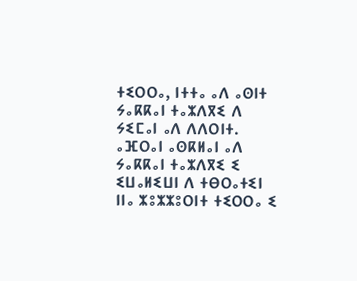ⵜⵉⵔⵔⴰ, ⵏⵜⵜⴰ ⴰⴷ ⴰⵙⵏⵜ ⵢⴰⴽⴽⴰⵏ ⵜⴰⵣⴷⴳⵉ ⴷ ⵢⵉⵎⴰⵏ ⴰⴷ ⴷⴷⵔⵏⵜ. ⴰⴼⵔⴰⵏ ⴰⵙⴽⵍⴰⵏ ⴰⴷ ⵢⴰⴽⴽⴰⵏ ⵜⴰⵣⴷⴳⵉ ⵉ ⵉⵡⴰⵍⵉⵡⵏ ⴷ ⵜⴱⵔⴰⵜⵉⵏ ⵏⵏⴰ ⵣⵓⵣⵣⵓⵔⵏⵜ ⵜⵉⵔⵔⴰ ⵉ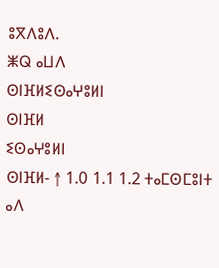ⵓⴳⴷⵓⴷ.
ⵥⵕ ⴰⵡⴷ
ⵙⵏⴼⵍⵉⵙⴰⵖⵓⵍⵏ
ⵙⵏⴼⵍ
ⵉⵙⴰⵖⵓⵍⵏ
ⵙⵏⴼⵍ- ↑ 1.0 1.1 1.2 ⵜⴰⵎⵙⵎⵓⵏⵜ ⴰⴷ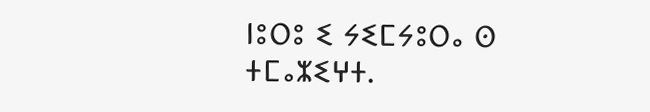ⵏⵓⵔⵓ ⵉ ⵢⵉⵎⵢⵓⵔⴰ ⵙ ⵜⵎⴰⵣⵉⵖⵜ.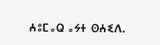ⵄⵓⵎⴰⵕ ⴰⵢⵜ ⵙⵄⵉⴷ.